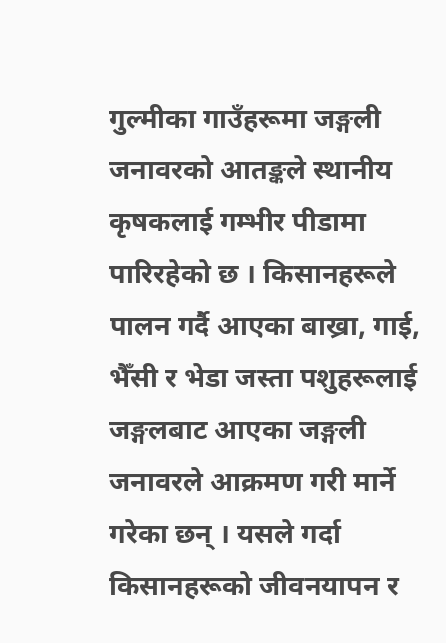गुल्मीका गाउँहरूमा जङ्गली जनावरको आतङ्कले स्थानीय कृषकलाई गम्भीर पीडामा पारिरहेको छ । किसानहरूले पालन गर्दै आएका बाख्रा, गाई, भैँसी र भेडा जस्ता पशुहरूलाई जङ्गलबाट आएका जङ्गली जनावरले आक्रमण गरी मार्ने गरेका छन् । यसले गर्दा किसानहरूको जीवनयापन र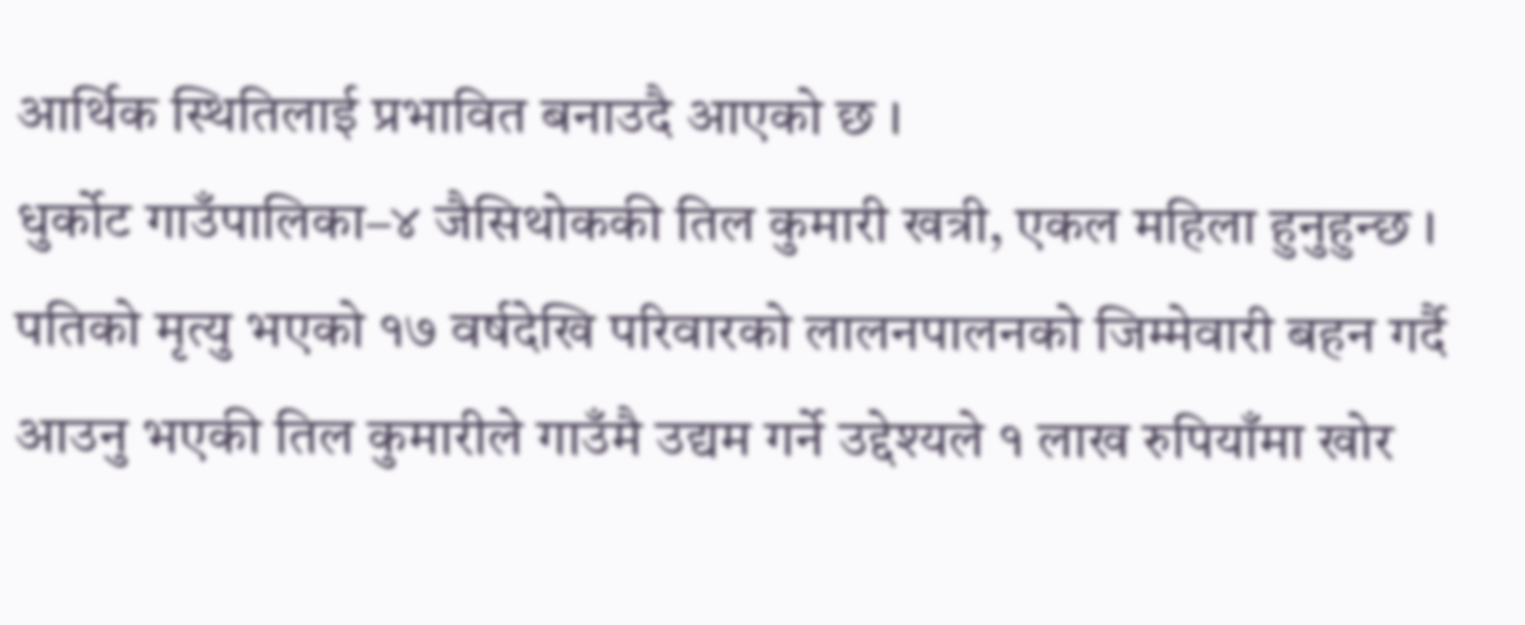आर्थिक स्थितिलाई प्रभावित बनाउदै आएको छ ।
धुर्कोट गाउँपालिका–४ जैसिथोककी तिल कुमारी खत्री, एकल महिला हुनुहुन्छ । पतिको मृत्यु भएको १७ वर्षदेखि परिवारको लालनपालनको जिम्मेवारी बहन गर्दै आउनु भएकी तिल कुमारीले गाउँमै उद्यम गर्ने उद्देश्यले १ लाख रुपियाँमा खोर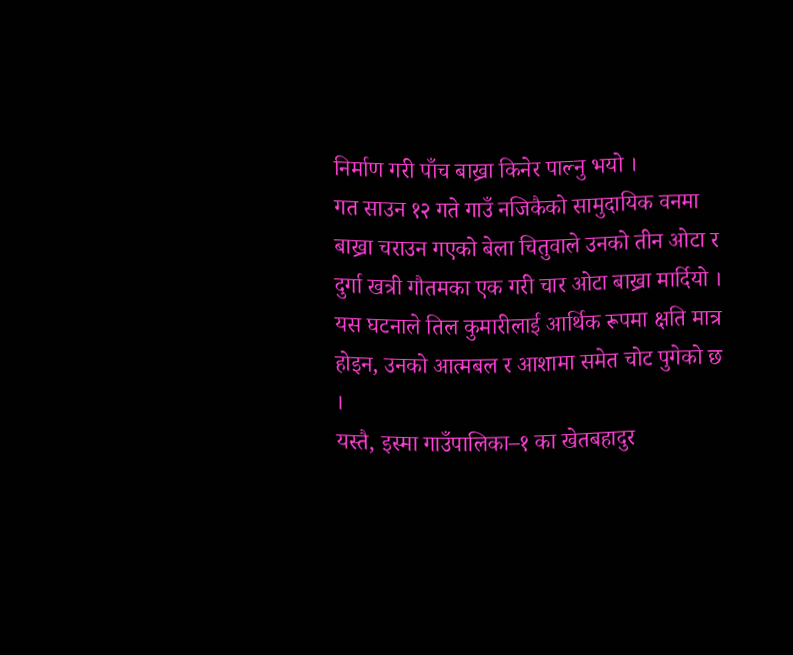निर्माण गरी पाँच बाख्रा किनेर पाल्नु भयो ।
गत साउन १२ गते गाउँ नजिकैको सामुदायिक वनमा बाख्रा चराउन गएको बेला चितुवाले उनको तीन ओटा र दुर्गा खत्री गौतमका एक गरी चार ओटा बाख्रा मार्दियो । यस घटनाले तिल कुमारीलाई आर्थिक रूपमा क्षति मात्र होइन, उनको आत्मबल र आशामा समेत चोट पुगेको छ ।
यस्तै, इस्मा गाउँपालिका–१ का खेतबहादुर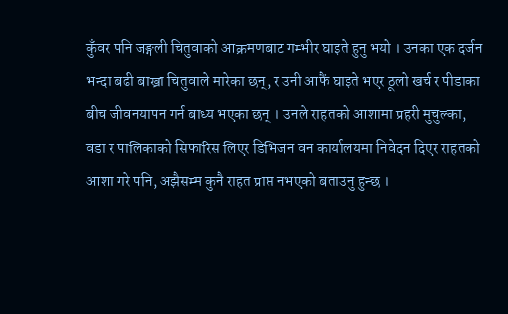कुँवर पनि जङ्गली चितुवाको आक्रमणबाट गम्भीर घाइते हुनु भयो । उनका एक दर्जन भन्दा बढी बाख्रा चितुवाले मारेका छन्, र उनी आफैं घाइते भएर ठूलो खर्च र पीडाका बीच जीवनयापन गर्न बाध्य भएका छन् । उनले राहतको आशामा प्रहरी मुचुल्का, वडा र पालिकाको सिफारिस लिएर डिभिजन वन कार्यालयमा निवेदन दिएर राहतको आशा गरे पनि, अझैसम्म कुनै राहत प्राप्त नभएको बताउनु हुन्छ ।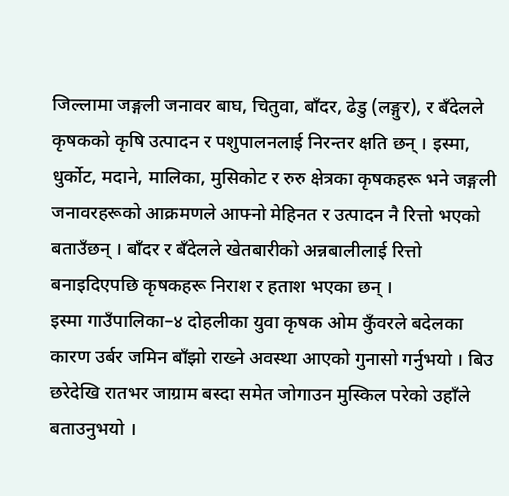जिल्लामा जङ्गली जनावर बाघ, चितुवा, बाँदर, ढेडु (लङ्गुर), र बँदेलले कृषकको कृषि उत्पादन र पशुपालनलाई निरन्तर क्षति छन् । इस्मा, धुर्कोट, मदाने, मालिका, मुसिकोट र रुरु क्षेत्रका कृषकहरू भने जङ्गली जनावरहरूको आक्रमणले आफ्नो मेहिनत र उत्पादन नै रित्तो भएको बताउँछन् । बाँदर र बँदेलले खेतबारीको अन्नबालीलाई रित्तो बनाइदिएपछि कृषकहरू निराश र हताश भएका छन् ।
इस्मा गाउँपालिका–४ दोहलीका युवा कृषक ओम कुँवरले बदेलका कारण उर्बर जमिन बाँझो राख्ने अवस्था आएको गुनासो गर्नुभयो । बिउ छरेदेखि रातभर जाग्राम बस्दा समेत जोगाउन मुस्किल परेको उहाँले बताउनुभयो ।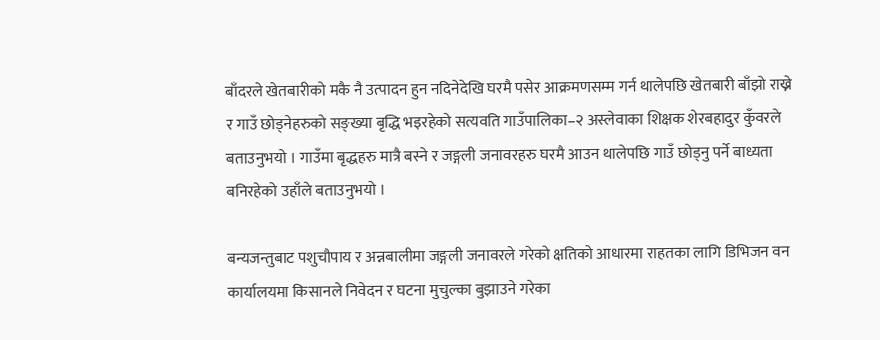बाँदरले खेतबारीको मकै नै उत्पादन हुन नदिनेदेखि घरमै पसेर आक्रमणसम्म गर्न थालेपछि खेतबारी बाँझो राख्ने र गाउँ छोड्नेहरुको सङ्ख्या बृद्धि भइरहेको सत्यवति गाउँपालिका–२ अस्लेवाका शिक्षक शेरबहादुर कुँवरले बताउनुभयो । गाउँमा बृद्धहरु मात्रै बस्ने र जङ्गली जनावरहरु घरमै आउन थालेपछि गाउँ छोड्नु पर्ने बाध्यता बनिरहेको उहाँले बताउनुभयो ।

बन्यजन्तुबाट पशुचौपाय र अन्नबालीमा जङ्गली जनावरले गरेको क्षतिको आधारमा राहतका लागि डिभिजन वन कार्यालयमा किसानले निवेदन र घटना मुचुल्का बुझाउने गरेका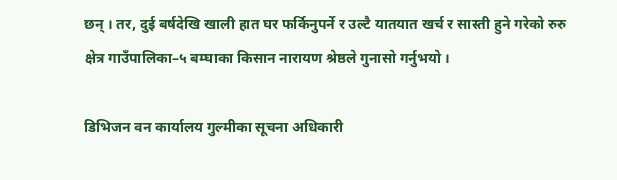छन् । तर, दुई बर्षदेखि खाली हात घर फर्किनुपर्ने र उल्टै यातयात खर्च र सास्ती हुने गरेको रुरु क्षेत्र गाउँपालिका–५ बम्घाका किसान नारायण श्रेष्ठले गुनासो गर्नुभयो ।

डिभिजन वन कार्यालय गुल्मीका सूचना अधिकारी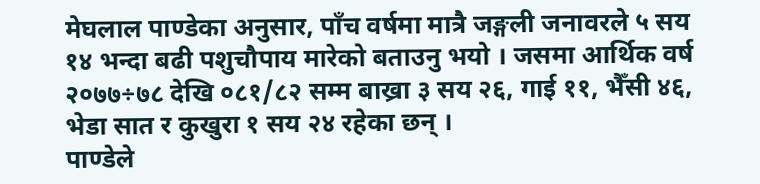मेघलाल पाण्डेका अनुसार, पाँच वर्षमा मात्रै जङ्गली जनावरले ५ सय १४ भन्दा बढी पशुचौपाय मारेको बताउनु भयो । जसमा आर्थिक वर्ष २०७७÷७८ देखि ०८१/८२ सम्म बाख्रा ३ सय २६, गाई ११, भैँसी ४६, भेडा सात र कुखुरा १ सय २४ रहेका छन् ।
पाण्डेले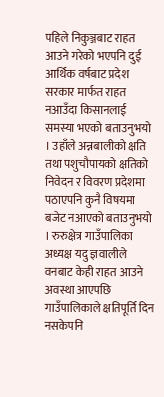पहिले निकुञ्जबाट राहत आउने गरेको भएपनि दुई आर्थिक वर्षबाट प्रदेश सरकार मार्फत राहत नआउँदा किसानलाई समस्या भएको बताउनुभयो । उहाँले अन्नबालीको क्षति तथा पशुचौपायको क्षतिको निवेदन र विवरण प्रदेशमा पठाएपनि कुनै विषयमा बजेट नआएको बताउनुभयो । रुरुक्षेत्र गाउँपालिका अध्यक्ष यदु ज्ञवालीले वनबाट केही राहत आउने अवस्था आएपछि गाउँपालिकाले क्षतिपूर्ति दिन नसकेपनि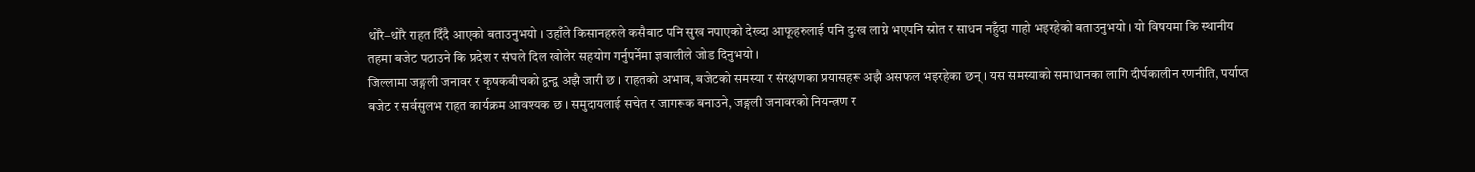थोरै–थोरै राहत दिँदै आएको बताउनुभयो । उहाँले किसानहरुले कसैबाट पनि सुख नपाएको देख्दा आफूहरुलाई पनि दुःख लाग्ने भएपनि स्रोत र साधन नहुँदा गाहो भइरहेको बताउनुभयो । यो विषयमा कि स्थानीय तहमा बजेट पठाउने कि प्रदेश र संघले दिल खोलेर सहयोग गर्नुपर्नेमा ज्ञवालीले जोड दिनुभयो ।
जिल्लामा जङ्गली जनावर र कृषकबीचको द्वन्द्व अझै जारी छ । राहतको अभाव, बजेटको समस्या र संरक्षणका प्रयासहरू अझै असफल भइरहेका छन् । यस समस्याको समाधानका लागि दीर्घकालीन रणनीति, पर्याप्त बजेट र सर्वसुलभ राहत कार्यक्रम आवश्यक छ । समुदायलाई सचेत र जागरूक बनाउने, जङ्गली जनावरको नियन्त्रण र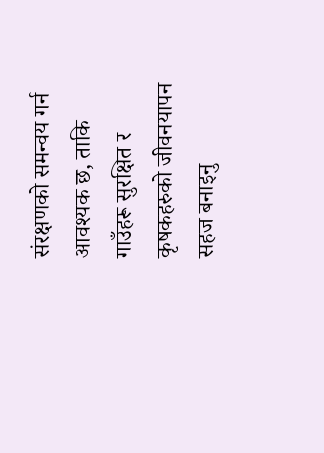संरक्षणको समन्वय गर्न आवश्यक छ, ताकि गाउँहरू सुरक्षित र कृषकहरुको जीवनयापन सहज बनाइनु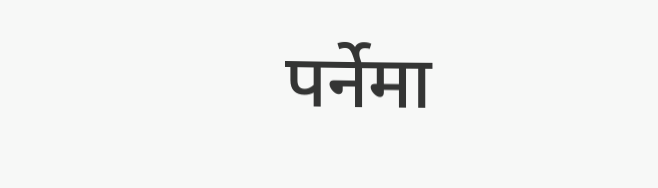पर्नेमा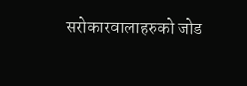सरोकारवालाहरुको जोड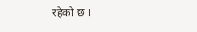रहेको छ ।